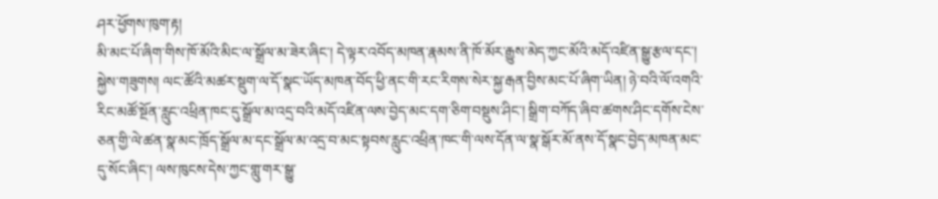ཤར་ཕྱོགས་ཁུག་རྟ།
མི་མང་པོ་ཞིག་གིས་ཁོ་མོའི་མིང་ལ་སྒྲོལ་མ་ཟེར་ཞིང་། དེ་ལྟར་འབོད་མཁན་རྣམས་ནི་ཁོ་མོར་རྒྱུས་མེད་ཀྱང་མོའི་མདོ་འཛིན་སྒྱུ་རྩལ་དང་། སྐྱེས་གཟུགས། ལང་ཚོའི་མཚར་སྡུག་ལ་དོ་སྣང་ཡོད་མཁན་བོད་ཕྱི་ནང་གི་རང་རིགས་སེར་སྐྱ་རྒན་བྱིས་མང་པོ་ཞིག་ཡིན། ཉེ་བའི་ལོ་འགའི་རིང་མཚོ་སྔོན་རླུང་འཕྲིན་ཁང་དུ་སྒྲོལ་མ་འདྲ་བའི་མདོ་འཛིན་ལས་བྱེད་མང་དག་ཅིག་བསྡུས་ཤིང་། སྒྲིག་བཀོད་ཞིབ་ཚགས་ཤིང་དགོས་ངེས་ཅན་གྱི་ལེ་ཚན་སྣ་མང་ཁྲོད་སྒྲོལ་མ་དང་སྒྲོལ་མ་འདྲ་བ་མང་སྟབས་རླུང་འཕྲིན་ཁང་གི་ལས་དོན་ལ་སྣ་སྒོར་མོ་ནས་དོ་སྣང་བྱེད་མཁན་མང་དུ་སོང་ཞིང་། ལས་ཁུངས་དེས་ཀྱང་གླུ་གར་སྒྱུ་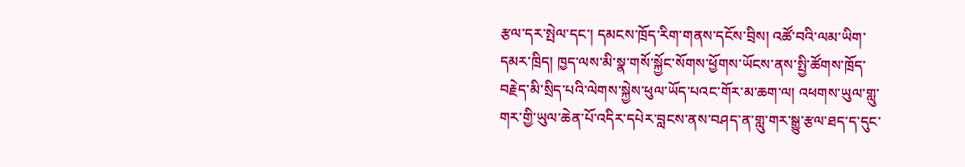རྩལ་དར་སྤེལ་དང་། དམངས་ཁྲོད་རིག་གནས་དངོས་བྲིས། འཚོ་བའི་ལམ་ཡིག་དམར་ཁྲིད། ཁྱད་ལས་མི་སྣ་གསོ་སྐྱོང་སོགས་ཕྱོགས་ཡོངས་ནས་སྤྱི་ཚོགས་ཁྲོད་བརྗེད་མི་སྲིད་པའི་ལེགས་སྐྱེས་ཕུལ་ཡོད་པའང་གོར་མ་ཆག་ལ། འཕགས་ཡུལ་གླུ་གར་གྱི་ཡུལ་ཆེན་པོ་འདིར་དཔེར་བླངས་ནས་བཤད་ན་གླུ་གར་སྒྱུ་རྩལ་ཐད་ད་དུང་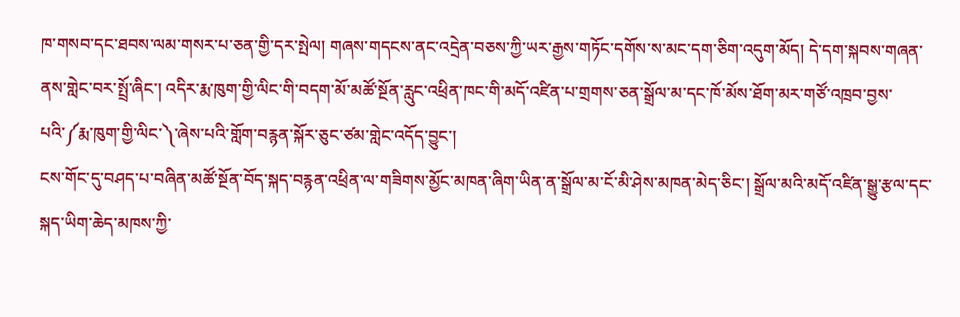ཁ་གསབ་དང་ཐབས་ལམ་གསར་པ་ཅན་གྱི་དར་སྤེལ། གཞས་གདངས་ནང་འདྲེན་བཅས་ཀྱི་ཡར་རྒྱས་གཏོང་དགོས་ས་མང་དག་ཅིག་འདུག་མོད། དེ་དག་སྐབས་གཞན་ནས་གླེང་བར་སྤྲོ་ཞིང་། འདིར་རྨ་ཁུག་གྱི་ལིང་གི་བདག་མོ་མཚོ་སྔོན་རླུང་འཕྲིན་ཁང་གི་མདོ་འཛིན་པ་གྲགས་ཅན་སྒྲོལ་མ་དང་ཁོ་མོས་ཐོག་མར་གཙོ་འཁྲབ་བྱས་པའི་༼རྨ་ཁུག་གྱི་ལིང་༽་ཞེས་པའི་གློག་བརྙན་སྐོར་ཅུང་ཙམ་གླེང་འདོད་བྱུང་།
ངས་གོང་དུ་བཤད་པ་བཞིན་མཚོ་སྔོན་བོད་སྐད་བརྙན་འཕྲིན་ལ་གཟིགས་མྱོང་མཁན་ཞིག་ཡིན་ན་སྒྲོལ་མ་ངོ་མི་ཤེས་མཁན་མེད་ཅིང་། སྒྲོལ་མའི་མདོ་འཛིན་སྒྱུ་རྩལ་དང་སྐད་ཡིག་ཆེད་མཁས་ཀྱི་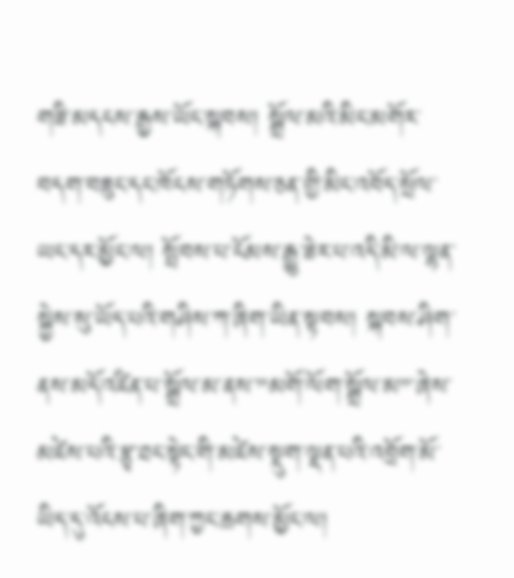གཟི་མདངས་རྒྱས་ཡོང་སྐབས། སྒྲོལ་མའི་མིང་མགོར་བདག་བཟུང་དང་ཁོངས་གཏོགས་ཅན་གྱི་མིང་འབོད་སྲོལ་ཡང་དར་མྱོང་ལ། སྤོབས་པ་ངོམས་རྒྱུ་ཟེར་པ་འདི་མི་ལ་ལྷན་སྐྱེས་སུ་ཡོད་པའི་གཤིས་ཀ་ཞིག་ཡིན་སྟབས། སྐབས་ཤིག་ནས་མདོ་འཛིན་པ་སྒྲོལ་མ་ནས་”མགོ་ལོག་སྒྲོལ་མ”་ཞེས་མཛེས་པའི་རྩྭ་ཐང་སྟེང་གི་མཛེས་སྡུག་ལྡན་པའི་འབྲོག་མོ་ཡིད་དུ་འོངས་པ་ཞིག་ཀྱང་ཆགས་མྱོང་ལ།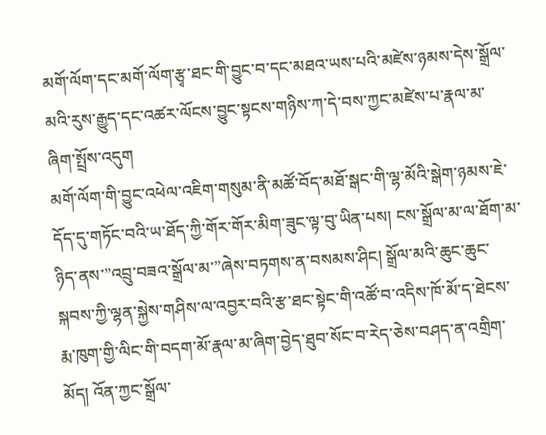མགོ་ལོག་དང་མགོ་ལོག་རྩྭ་ཐང་གི་བྱུང་བ་དང་མཐའ་ཡས་པའི་མཛེས་ཉམས་དེས་སྒྲོལ་མའི་རུས་རྒྱུད་དང་འཚར་ལོངས་བྱུང་སྟངས་གཉིས་ཀ་དེ་བས་ཀྱང་མཛེས་པ་རྣལ་མ་ཞིག་སྤྲོས་འདུག
མགོ་ལོག་གི་བྱུང་འཕེལ་འཇིག་གསུམ་ནི་མཚོ་བོད་མཐོ་སྒང་གི་ལྷ་མོའི་སྒེག་ཉམས་ཇེ་དོད་དུ་གཏོང་བའི་ཡ་ཐོད་ཀྱི་གོར་གོར་མིག་ཟུང་ལྟ་བུ་ཡིན་པས། ངས་སྒྲོལ་མ་ལ་ཐོག་མ་ཉིད་ནས་”འབྲུ་བཟའ་སྒྲོལ་མ་”ཞེས་བཏགས་ན་བསམས་ཤིང། སྒྲོལ་མའི་ཆུང་ཆུང་སྐབས་ཀྱི་ལྷན་སྐྱེས་གཤིས་ལ་འབྱར་བའི་རྩ་ཐང་སྟེང་གི་འཚོ་བ་འདིས་ཁོ་མོ་ད་ཐེངས་རྨ་ཁུག་གྱི་ལིང་གི་བདག་མོ་རྣལ་མ་ཞིག་བྱེད་ཐུབ་སོང་བ་རེད་ཅེས་བཤད་ན་འགྲིག་མོད། འོན་ཀྱང་སྒྲོལ་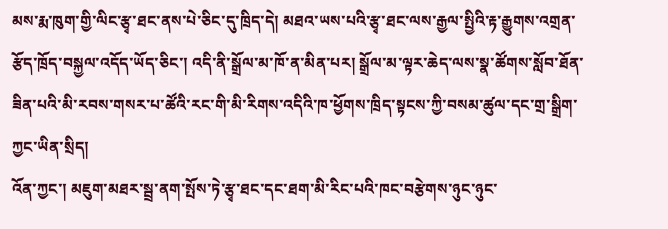མས་རྨ་ཁུག་གྱི་ལིང་རྩྭ་ཐང་ནས་པེ་ཅིང་དུ་ཁྲིད་དེ། མཐའ་ཡས་པའི་རྩྭ་ཐང་ལས་རྒྱལ་སྤྱིའི་རྟ་རྒྱུགས་འགྲན་རྩོད་ཁྲོད་བསྐྱལ་འདོད་ཡོད་ཅིང་། འདི་ནི་སྒྲོལ་མ་ཁོ་ན་མིན་པར། སྒྲོལ་མ་ལྟར་ཆེད་ལས་སྣ་ཚོགས་སློབ་ཐོན་ཟིན་པའི་མི་རབས་གསར་པ་ཚོའི་རང་གི་མི་རིགས་འདིའི་ཁ་ཕྱོགས་ཁྲིད་སྟངས་ཀྱི་བསམ་ཚུལ་དང་གྲ་སྒྲིག་ཀྱང་ཡིན་སྲིད།
འོན་ཀྱང་། མཇུག་མཐར་སྦྲ་ནག་སྤོས་ཏེ་རྩྭ་ཐང་དང་ཐག་མི་རིང་པའི་ཁང་བརྩེགས་ཉུང་ཉུང་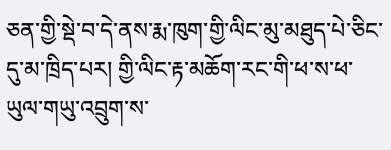ཅན་གྱི་སྡེ་བ་དེ་ནས་རྨ་ཁུག་གྱི་ལིང་མུ་མཐུད་པེ་ཅིང་དུ་མ་ཁྲིད་པར། གྱི་ལིང་རྟ་མཆོག་རང་གི་ཕ་ས་ཕ་ཡུལ་གཡུ་འབྲུག་ས་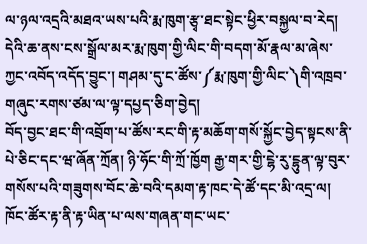ལ་ཉལ་འདྲའི་མཐའ་ཡས་པའི་རྨ་ཁུག་རྩྭ་ཐང་སྟེང་ཕྱིར་བསྐྱལ་བ་རེད། དེའི་ཆ་ནས་ངས་སྒྲོལ་མར་རྨ་ཁུག་གྱི་ལིང་གི་བདག་མོ་རྣལ་མ་ཞེས་ཀྱང་འབོད་འདོད་བྱུང་། གཤམ་དུ་ང་ཚོས་༼རྨ་ཁུག་གྱི་ལིང་༽གི་འཁྲབ་གཞུང་རགས་ཙམ་ལ་ལྟ་དཔྱད་ཅིག་བྱེད།
བོད་བྱང་ཐང་གི་འབྲོག་པ་ཚོས་རང་གི་རྟ་མཆོག་གསོ་སྐྱོང་བྱེད་སྟངས་ནི་པེ་ཅིང་དང་ཝ་ཞོན་ཀྲོན། ཉི་ཧོང་གི་ཀྲོ་ཁྱོག རྒྱ་གར་གྱི་ངྷེ་རུ་ངྷུན་ལྟ་བུར་གསོས་པའི་གཟུགས་བོང་ཆེ་བའི་དམག་རྟ་ཁང་དེ་ཚོ་དང་མི་འདྲ་ལ། ཁོང་ཚོར་རྟ་ནི་རྟ་ཡིན་པ་ལས་གཞན་གང་ཡང་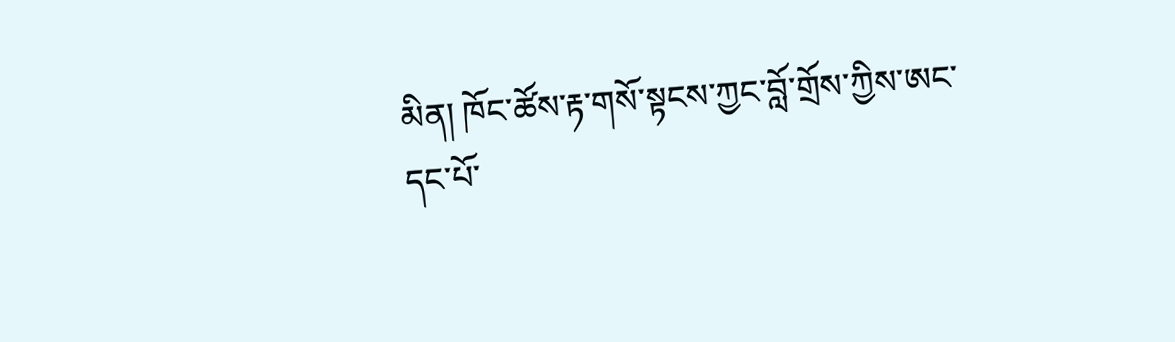མིན། ཁོང་ཚོས་རྟ་གསོ་སྟངས་ཀྱང་བློ་གྲོས་ཀྱིས་ཨང་དང་པོ་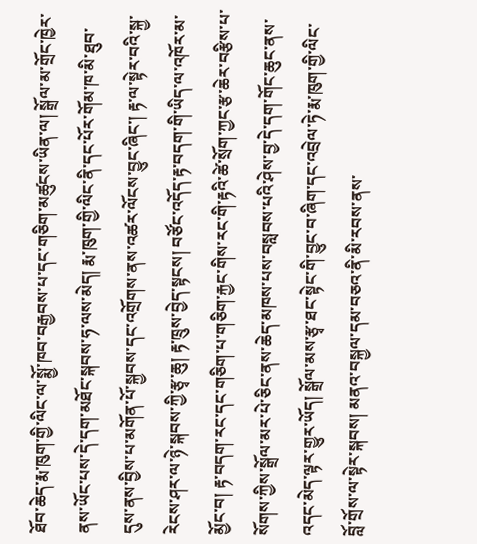ཐོབ་ཆེད་རྨ་ཁུག་གྱི་ལིང་ལ་སྨྱོ་ཁབ་བརྒྱབས་པ་དང་གཅིག་མཚུངས་ཡིན་ལ། སྒྲོལ་མ་གྲོང་ཁྱེར་ནས་ཡོང་པས་དེ་དག་མཐོང་སྐབས་ཧ་ལས་མེད། རྨ་ཁུག་གྱི་ལིང་ནི་དང་པོར་གོམ་ཁ་མི་ཐུབ་དུས་ནས་བྱིས་པ་མགོན་པོ་སྐྱབས་དང་འགྲོགས་ནས་འཚར་ལོངས་བྱུང་ཞིང་། རྟ་ལ་སྟེར་བའི་སྐྱ་རེངས་ཤར་ལ་ཉེ་སྐབས་ཀྱི་རྩྭ་ཆུ། རྟ་ཁྲུས་བྱེད་སྟངས། བཙོང་འདོད་རྟ་བདག་གི་ཡིད་ལ་འཁོར་མ་མྱོང་བ། རྟ་བདག་རང་དང་གཅིག་པ་གཅིག་རྐྱང་གིས་རང་གི་རྟའི་ཚེ་སྲོག་ཀྱང་རྩ་ཆེར་བརྩིས་པ་སོགས་ཀྱིས་སྒྲོལ་མར་པེ་ཅིང་ནས་ཆེད་མཁས་པས་བསླབས་པའི་ཤེས་བྱ་དེ་དག་གོང་ཆུང་ནས་འདང་མེད་ལྟར་གྱུར་ཡོད། སྒྲོལ་མས་རྩྭ་ཐང་སྟེང་གི་བྱུང་བ་ཞིག་དང་འབྲེལ་ཏེ་རྨ་ཁུག་གྱི་ལིང་བློ་གྲོས་ལ་སྟེར་སྐབས། མནའ་བསྐྱལ་དམ་བཅའ་ནི་མི་རབས་ནས་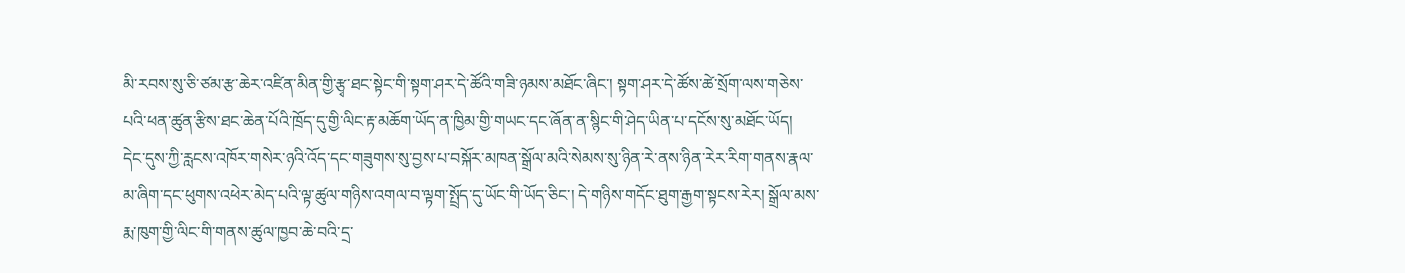མི་རབས་སུ་ཅི་ཙམ་རྩ་ཆེར་འཛིན་མིན་གྱི་རྩྭ་ཐང་སྟེང་གི་སྟག་ཤར་དེ་ཚོའི་གཟི་ཉམས་མཐོང་ཞིང་། སྟག་ཤར་དེ་ཚོས་ཚེ་སྲོག་ལས་གཅེས་པའི་ཕན་ཚུན་རྩིས་ཐང་ཆེན་པོའི་ཁྲོད་དུ་གྱི་ལིང་རྟ་མཆོག་ཡོད་ན་ཁྱིམ་གྱི་གཡང་དང་ཞོན་ན་སྙིང་གི་ཤེད་ཡིན་པ་དངོས་སུ་མཐོང་ཡོད།
དེང་དུས་ཀྱི་རླངས་འཁོར་གསེར་ཉའི་འོད་དང་གཟུགས་སུ་བྱས་པ་བསྐོར་མཁན་སྒྲོལ་མའི་སེམས་སུ་ཉིན་རེ་ནས་ཉིན་རེར་རིག་གནས་རྣལ་མ་ཞིག་དང་ཕུགས་འཕེར་མེད་པའི་ལྟ་ཚུལ་གཉིས་འགལ་བ་ལྟག་སྤྲོད་དུ་ཡོང་གི་ཡོད་ཅིང་། དེ་གཉིས་གདོང་ཐུག་རྒྱག་སྟངས་རེར། སྒྲོལ་མས་རྨ་ཁུག་གྱི་ལིང་གི་གནས་ཚུལ་ཁྱབ་ཆེ་བའི་དྲ་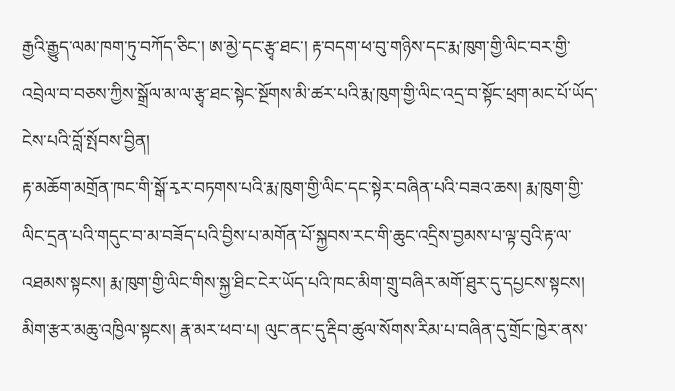རྒྱའི་རྒྱུད་ལམ་ཁག་ཏུ་བཀོད་ཅིང་། ཨ་མྱེ་དང་རྩྭ་ཐང་། རྟ་བདག་ཕ་བུ་གཉིས་དང་རྨ་ཁུག་གྱི་ལིང་བར་གྱི་འབྲེལ་བ་བཅས་ཀྱིས་སྒྲོལ་མ་ལ་རྩྭ་ཐང་སྟེང་སྔོགས་མི་ཚར་པའི་རྨ་ཁུག་གྱི་ལིང་འདྲ་བ་སྟོང་ཕྲག་མང་པོ་ཡོད་ངེས་པའི་བློ་སྤོབས་བྱིན།
རྟ་མཆོག་མགྲོན་ཁང་གི་སྒོ་རྭར་བཏགས་པའི་རྨ་ཁུག་གྱི་ལིང་དང་སྟེར་བཞིན་པའི་བཟའ་ཆས། རྨ་ཁུག་གྱི་ལིང་དྲན་པའི་གདུང་བ་མ་བཟོད་པའི་བྱིས་པ་མགོན་པོ་སྐྱབས་རང་གི་ཆུང་འདྲིས་བྱམས་པ་ལྟ་བུའི་རྟ་ལ་འཐམས་སྟངས། རྨ་ཁུག་གྱི་ལིང་གིས་སྐྱ་ཐིང་ངེར་ཡོད་པའི་ཁང་མིག་གྲུ་བཞིར་མགོ་ཐུར་དུ་དཔྱངས་སྟངས། མིག་རྩར་མཆུ་འཁྱིལ་སྟངས། རྣ་མར་ཕབ་པ། ལུང་ནང་དུ་རྡིབ་ཚུལ་སོགས་རིམ་པ་བཞིན་དུ་གྲོང་ཁྱེར་ནས་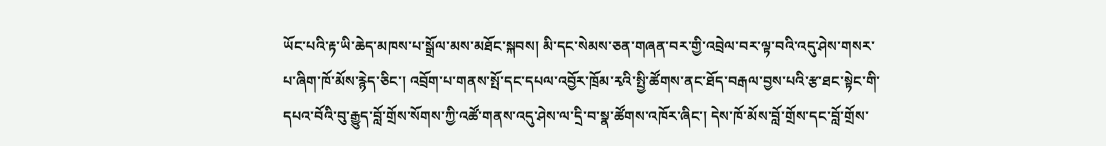ཡོང་པའི་རྟ་ཡི་ཆེད་མཁས་པ་སྒྲོལ་མས་མཐོང་སྐབས། མི་དང་སེམས་ཅན་གཞན་བར་གྱི་འབྲེལ་བར་ལྟ་བའི་འདུ་ཤེས་གསར་པ་ཞིག་ཁོ་མོས་རྙེད་ཅིང་། འབྲོག་པ་གནས་སྤོ་དང་དཔལ་འབྱོར་ཁྲོམ་རྭའི་སྤྱི་ཚོགས་ནང་ཐོད་བརྒལ་བྱས་པའི་རྩ་ཐང་སྟེང་གི་དཔའ་བོའི་བུ་རྒྱུད་བློ་གྲོས་སོགས་ཀྱི་འཚོ་གནས་འདུ་ཤེས་ལ་དྲི་བ་སྣ་ཚོགས་འཁོར་ཞིང་། དེས་ཁོ་མོས་བློ་གྲོས་དང་བློ་གྲོས་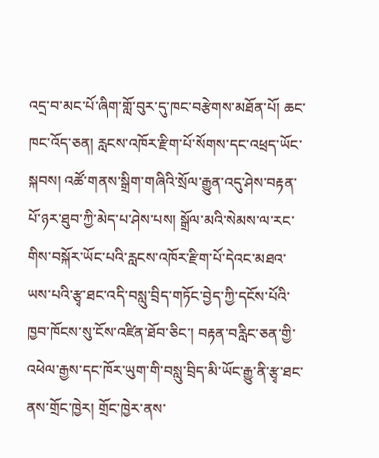འདྲ་བ་མང་པོ་ཞིག་གློ་བུར་དུ་ཁང་བརྩེགས་མཐོན་པོ། ཆང་ཁང་འོད་ཅན། རླངས་འཁོར་རྫིག་པོ་སོགས་དང་འཕྲད་ཡོང་སྐབས། འཚོ་གནས་སྒྲིག་གཞིའི་སྲོལ་རྒྱུན་འདུ་ཤེས་བརྟན་པོ་ཉར་ཐུབ་ཀྱི་མེད་པ་ཤེས་པས། སྒྲོལ་མའི་སེམས་ལ་རང་གིས་བསྐོར་ཡོང་པའི་རླངས་འཁོར་རྫིག་པོ་དེའང་མཐའ་ཡས་པའི་རྩྭ་ཐང་འདི་བསླུ་བྲིད་གཏོང་བྱེད་ཀྱི་དངོས་པོའི་ཁྱབ་ཁོངས་སུ་ངོས་འཛིན་ཐོབ་ཅིང་། བརྟན་བརླིང་ཅན་གྱི་འཕེལ་རྒྱས་དང་ཁོར་ཡུག་གི་བསླུ་བྲིད་མི་ཡོང་རྒྱུ་ནི་རྩྭ་ཐང་ནས་གྲོང་ཁྱེར། གྲོང་ཁྱེར་ནས་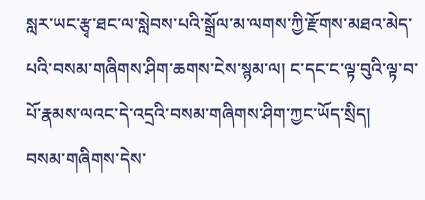སླར་ཡང་རྩྭ་ཐང་ལ་སླེབས་པའི་སྒྲོལ་མ་ལགས་ཀྱི་རྫོགས་མཐའ་མེད་པའི་བསམ་གཞིགས་ཤིག་ཆགས་ངེས་སྙམ་ལ། ང་དང་ང་ལྟ་བུའི་ལྟ་བ་པོ་རྣམས་ལའང་དེ་འདྲའི་བསམ་གཞིགས་ཤིག་ཀྱང་ཡོད་སྲིད།
བསམ་གཞིགས་དེས་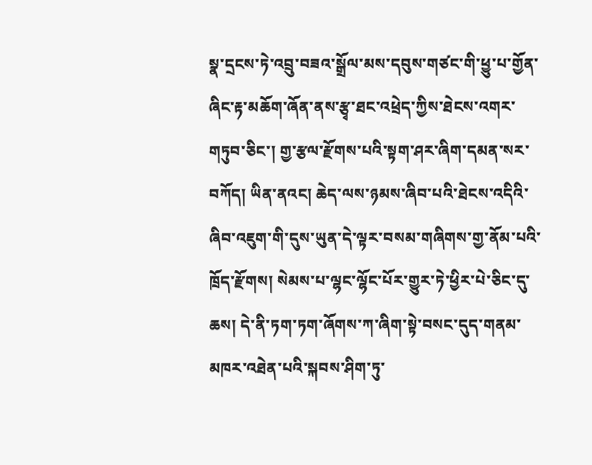སྣ་དྲངས་ཏེ་འབྲུ་བཟའ་སྒྲོལ་མས་དབུས་གཙང་གི་ཕྱུ་པ་གྱོན་ཞིང་རྟ་མཆོག་ཞོན་ནས་རྩྭ་ཐང་འཕྲེད་ཀྱིས་ཐེངས་འགར་གཏུབ་ཅིང་། གྱ་རྩལ་རྫོགས་པའི་སྟག་ཤར་ཞིག་དམན་སར་བཀོད། ཡིན་ནའང། ཆེད་ལས་ཉམས་ཞིབ་པའི་ཐེངས་འདིའི་ཞིབ་འཇུག་གི་དུས་ཡུན་དེ་ལྟར་བསམ་གཞིགས་གྱ་ནོམ་པའི་ཁྲོད་རྫོགས། སེམས་པ་ལྷང་ལྷོང་པོར་གྱུར་ཏེ་ཕྱིར་པེ་ཅིང་དུ་ཆས། དེ་ནི་ཏག་ཏག་ཞོགས་ཀ་ཞིག་སྟེ་བསང་དུད་གནམ་མཁར་འཐེན་པའི་སྐབས་ཤིག་ཏུ་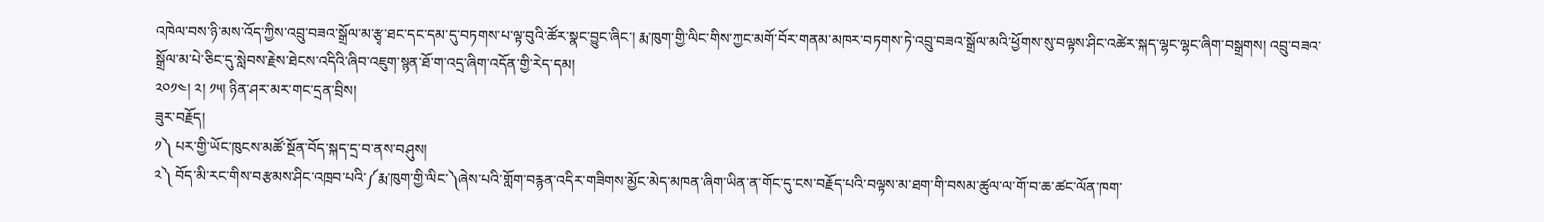འཁེལ་བས་ཉི་མས་འོད་ཀྱིས་འབྲུ་བཟའ་སྒྲོལ་མ་རྩྭ་ཐང་དང་དམ་དུ་བཏགས་པ་ལྟ་བུའི་ཚོར་སྣང་བྱུང་ཞིང་། རྨ་ཁུག་གྱི་ལིང་གིས་ཀྱང་མགོ་བོར་གནམ་མཁར་བཏགས་ཏེ་འབྲུ་བཟའ་སྒྲོལ་མའི་ཕྱོགས་སུ་བལྟས་ཤིང་འཚེར་སྐད་ལྷང་ལྷང་ཞིག་བསྒྲགས། འབྲུ་བཟའ་སྒྲོལ་མ་པེ་ཅིང་དུ་སླེབས་རྗེས་ཐེངས་འདིའི་ཞིབ་འཇུག་སྙན་ཐོ་ག་འདྲ་ཞིག་འདོན་གྱི་རེད་དམ།
༢༠༡༤། ༢། ༡༥། ཉིན་ཤར་མར་གང་དྲན་བྲིས།
ཟུར་བརྗོད།
༡༽ པར་གྱི་ཡོང་ཁུངས་མཚོ་སྔོན་བོད་སྐད་དྲ་བ་ནས་བཤུས།
༢༽ བོད་མི་རང་གིས་བརྩམས་ཤིང་འཁྲབ་པའི་༼རྨ་ཁུག་གྱི་ལིང་༽ཞེས་པའི་གློག་བརྙན་འདིར་གཟིགས་མྱོང་མེད་མཁན་ཞིག་ཡིན་ན་གོང་དུ་ངས་བརྗོད་པའི་བལྟས་མ་ཐག་གི་བསམ་ཚུལ་ལ་གོ་བ་ཆ་ཚང་ལོན་ཁག་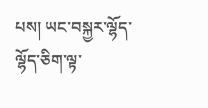པས། ཡང་བསྐྱར་ལྷོད་ལྷོད་ཅིག་ལྟ་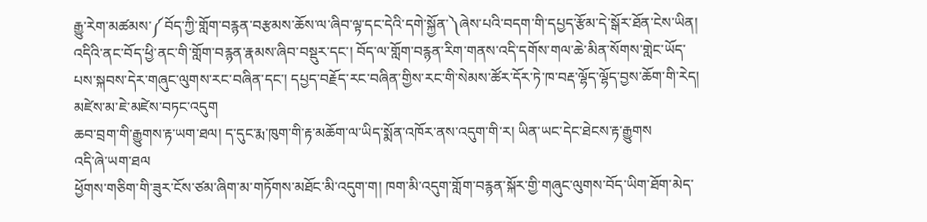རྒྱུ་རེག་མཚམས་༼བོད་ཀྱི་གློག་བརྙན་བརྩམས་ཆོས་ལ་ཞིབ་ལྟ་དང་དེའི་དགེ་སྐྱོན་༽ཞེས་པའི་བདག་གི་དཔྱད་རྩོམ་དེ་སྒོར་ཐོན་ངེས་ཡིན། འདིའི་ནང་བོད་ཕྱི་ནང་གི་གློག་བརྙན་རྣམས་ཞིབ་བསྡུར་དང་། བོད་ལ་གློག་བརྙན་རིག་གནས་འདི་དགོས་གལ་ཆེ་མིན་སོགས་གླེང་ཡོད་པས་སྐབས་དེར་གཞུང་ལུགས་རང་བཞིན་དང་། དཔྱད་བརྗོད་རང་བཞིན་གྱིས་རང་གི་སེམས་ཚོར་དོར་ཏེ་ཁ་བརྡ་ལྷོད་ལྷོད་བྱས་ཆོག་གི་རེད།
མཛེས་མ་ཇེ་མཛེས་བཏང་འདུག
ཆབ་བྲག་གི་རྒྱུགས་རྟ་ཡག་ཐལ། ད་དུང་རྨ་ཁུག་གི་རྟ་མཆོག་ལ་ཡིད་སྨོན་འཁོར་ནས་འདུག་གི་ར། ཡིན་ཡང་དེང་ཐེངས་རྟ་རྒྱུགས
འདི་ཞེ་ཡག་ཐལ
ཕྱོགས་གཅིག་གི་ཟུར་ངོས་ཙམ་ཞིག་མ་གཏོགས་མཐོང་མི་འདུག་ག། ཁག་མི་འདུག་གློག་བརྙན་སྐོར་གྱི་གཞུང་ལུགས་བོད་ཡིག་ཐོག་མེད་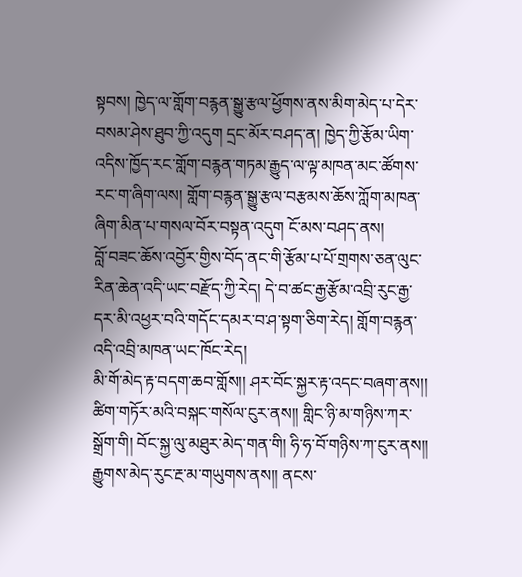སྟབས། ཁྱེད་ལ་གློག་བརྙན་སྒྱུ་རྩལ་ཕྱོགས་ནས་མིག་མེད་པ་དེར་བསམ་ཤེས་ཐུབ་ཀྱི་འདུག དྲང་མོར་བཤད་ན། ཁྱེད་ཀྱི་རྩོམ་ཡིག་འདིས་ཁྱོད་རང་གློག་བརྙན་གཏམ་རྒྱུད་ལ་ལྟ་མཁན་མང་ཚོགས་རང་ག་ཞིག་ལས། གློག་བརྙན་སྒྱུ་རྩལ་བརྩམས་ཆོས་ཀློག་མཁན་ཞིག་མིན་པ་གསལ་བོར་བསྟན་འདུག ངོ་མས་བཤད་ནས།
བློ་བཟང་ཆོས་འབྱོར་གྱིས་བོད་ནང་གི་རྩོམ་པ་པོ་གྲགས་ཅན་ལུང་རིན་ཆེན་འདི་ཡང་བརྫོད་ཀྱི་རེད། དེ་བ་ཚང་རྒྱ་རྩོམ་འབྲི་རུང་རྒྱ་དར་མི་འཕྱར་བའི་གདོང་དམར་བ་ཤ་སྟག་ཅིག་རེད། གློག་བརྙན་འདི་འབྲི་མཁན་ཡང་ཁོང་རེད།
མི་གོ་མེད་རྟ་བདག་ཆབ་གློས།། ཤར་བོང་སྐྱར་རྟ་འདང་བཞག་ནས།། ཚིག་གཏོར་མའི་བསྐང་གསོལ་ངུར་ནས།། གླིང་ཉི་མ་གཉིས་ཀར་སྒྲོག་གི། བོང་སྐྱ་ལུ་མཐུར་མེད་གན་གི། ཧི་ཧ་བོ་གཉིས་ཀ་ངུར་ནས།། རྒྱུགས་མེད་རུང་རྔ་མ་གཡུགས་ནས།། ནངས་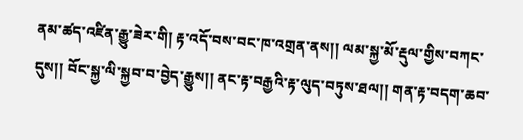ནམ་ཚད་འཛིན་རྒྱུ་ཟེར་གི། རྟ་འདོ་བས་བང་ཁ་འགྲན་ནས།། ལམ་སྐྱ་མོ་རྡུལ་གྱིས་བཀང་དུས།། བོང་སྐྱ་ལི་སྐྱབ་བ་བྱེད་རྒྱུས།། ནང་རྟ་བརྒྱའི་རྟ་ལུད་བཏུས་ཐལ།། གན་རྟ་བདག་ཆབ་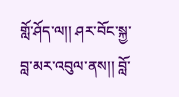གློ་ཤོད་ལ།། ཤར་བོང་སྐྱ་བླ་མར་འབུལ་ནས།། བློ་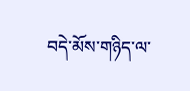བདེ་མོས་གཉིད་ལ་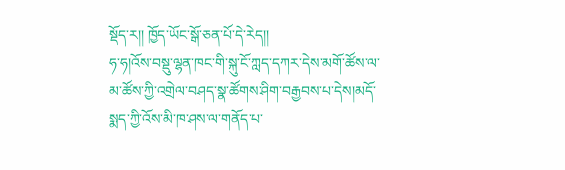སྡོད་ར།། ཁྱོད་ཡོང་སྒོ་ཅན་པོ་དེ་རེད།།
ཧ་ཧ།འོས་བསྡུ་ལྷན་ཁང་གི་སྐུ་ངོ་ཀླད་དཀར་དེས་མགོ་ཚོས་ལ་མ་ཚོས་ཀྱི་འགྲེལ་བཤད་སྣ་ཚོགས་ཤིག་བརྒྱབས་པ་དེས།མདོ་སྨད་ཀྱི་འོས་མི་ཁ་ཤས་ལ་གནོད་པ་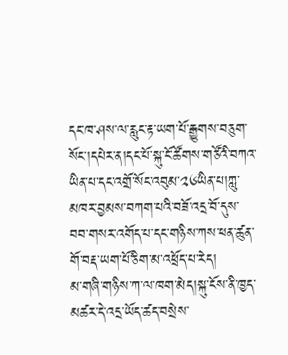དང་ཁ་ཤས་ལ་རླུང་རྟ་ཡག་པོ་རྒྱུགས་བཅུག་སོང་།དཔེར་ན།དང་པོ་སྐུ་ངོ་ཚོགས་གཙོའི་བཀའ་ཡིན་པ་དང་འགྲོ་སོང་འབུམ་༢༦ཡིན་པ།ཀླུ་མཁར་བྱམས་བཀག་པའི་བཟོ་འདྲ་བོ་དུས་བབ་གསར་འགོད་པ་དང་གཉིས་ཀས་ཕན་ཚུན་གོ་བརྡ་ཡག་པོ་ཅིག་མ་འཕྲོད་པ་རེད།
མ་གཞི་གཉིས་ཀ་ལ་ཁག་མེད།སྐུ་ངོས་ནི་ཁྱད་མཚར་དེ་འདྲ་ཡོད་ཚད་བསྲེས་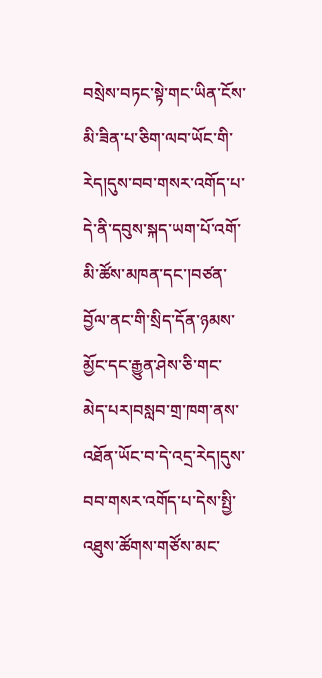བསྲེས་བཏང་སྟེ་གང་ཡིན་ངོས་མི་ཟིན་པ་ཅིག་ལབ་ཡོང་གི་རེད།དུས་བབ་གསར་འགོད་པ་དེ་ནི་དབུས་སྐད་ཡག་པོ་འགོ་མི་ཚོས་མཁན་དང་།བཙན་བྱོལ་ནང་གི་སྲིད་དོན་ཉམས་མྱོང་དང་རྒྱུན་ཤེས་ཅི་གང་མེད་པར།བསླབ་གྲ་ཁག་ནས་འཐོན་ཡོང་བ་དེ་འདྲ་རེད།དུས་བབ་གསར་འགོད་པ་དེས་སྤྱི་འཐུས་ཚོགས་གཙོས་མང་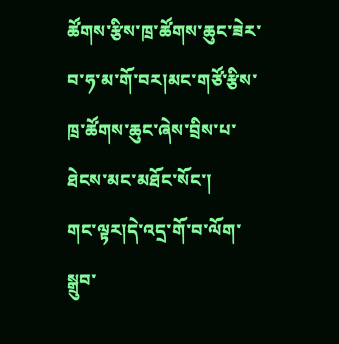ཚོགས་རྩིས་ཁྲ་ཚོགས་ཆུང་ཟེར་བ་ཧ་མ་གོ་བར།མང་གཙོ་རྩིས་ཁྲ་ཚོགས་ཆུང་ཞེས་བྲིས་པ་ཐེངས་མང་མཐོང་སོང་།
གང་ལྟར།དེ་འདྲ་གོ་བ་ལོག་སྒྲུབ་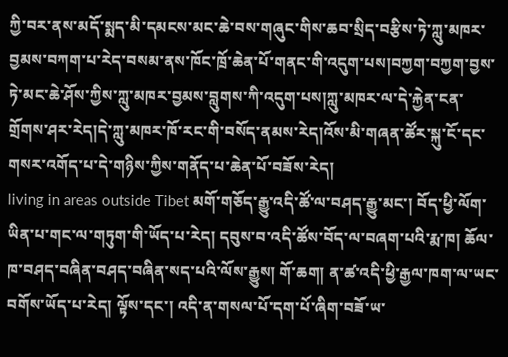ཀྱི་བར་ནས་མདོ་སྨད་མི་དམངས་མང་ཆེ་བས་གཞུང་གིས་ཆབ་སྲིད་བརྩིས་ཏེ་ཀླུ་མཁར་བྱམས་བཀག་པ་རེད་བསམ་ནས་ཁོང་ཁྲོ་ཆེན་པོ་གནང་གི་འདུག་པས།བཀྱག་བཀྱག་བྱས་ཏེ་མང་ཆེ་ཤོས་ཀྱིས་ཀླུ་མཁར་བྱམས་བླུགས་ཀི་འདུག་པས།ཀླུ་མཁར་ལ་དེ་རྐྱེན་ངན་གྲོགས་ཤར་རེད།དེ་ཀླུ་མཁར་ཁོ་རང་གི་བསོད་ནམས་རེད།འོས་མི་གཞན་ཚོར་སྐུ་ངོ་དང་གསར་འགོད་པ་དེ་གཉིས་ཀྱིས་གནོད་པ་ཆེན་པོ་བཟོས་རེད།
living in areas outside Tibet མགོ་གཅོད་རྒྱུ་འདི་ཚོ་ལ་བཤད་རྒྱུ་མང་། བོད་ཕྱི་ལོག་ཡིན་པ་གང་ལ་གཏུག་གི་ཡོད་པ་རེད། དབུས་བ་འདི་ཚོས་བོད་ལ་བཞག་པའི་རྨ་ཁ། ཆོལ་ཁ་བཤད་བཞིན་བཤད་བཞིན་སད་པའི་ལོས་རྒྱུས། གོ་ཆག། ན་ཚ་འདི་ཕྱི་རྒྱལ་ཁག་ལ་ཡང་བགོས་ཡོད་པ་རེད། ལྟོས་དང་། འདི་ན་གསལ་པོ་དག་པོ་ཞིག་བཟོ་ཡ་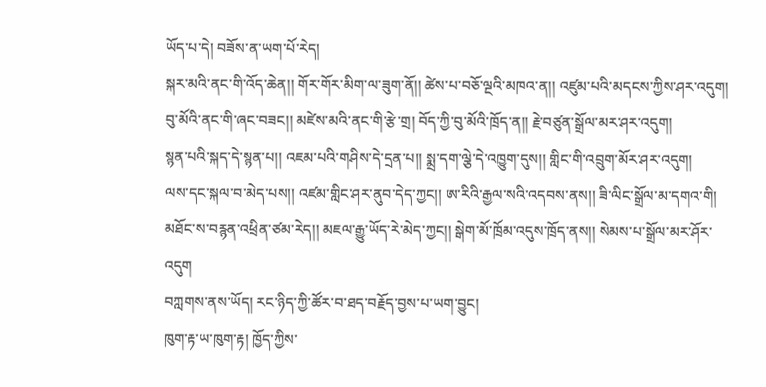ཡོད་པ་དེ། བཟོས་ན་ཡག་པོ་རེད།
སྐར་མའི་ནང་གི་འོད་ཆེན།། གོར་གོར་མིག་ལ་ཟུག་ནོ།། ཚེས་པ་བཅོ་ལྔའི་མཁའ་ན།། འཛུམ་པའི་མདངས་ཀྱིས་ཤར་འདུག།
བུ་མོའི་ནང་གི་ཞང་བཟང།། མཛེས་མའི་ནང་གི་རྩེ་གྲ། བོད་ཀྱི་བུ་མོའི་ཁྲོད་ན།། རྗེ་བཙུན་སྒྲོལ་མར་ཤར་འདུག།
སྙན་པའི་སྐད་དེ་སྙན་པ།། འཇམ་པའི་གཤིས་དེ་དྲན་པ།། སྨྲ་དག་ལྕེ་དེ་འཁྱུག་དུས།། གླིང་གི་འབྲུག་མོར་ཤར་འདུག།
ལས་དང་སྐལ་བ་མེད་པས།། འཛམ་གླིང་ཤར་ནུབ་དེད་ཀྱང།། ཨ་རིའི་རྒྱལ་སའི་འདབས་ནས།། ཟི་ལིང་སྒྲོལ་མ་དགའ་གི།
མཐོང་ས་བརྙན་འཕྲིན་ཙམ་རེད།། མཇལ་རྒྱུ་ཡོད་རེ་མེད་ཀྱང།། སྒེག་མོ་ཁྲོམ་འདུས་ཁྲོད་ནས།། སེམས་པ་སྒྲོལ་མར་ཤོར་འདུག
བཀླགས་ནས་ཡོད། རང་ཉིད་ཀྱི་ཚོར་བ་ཐད་བརྗོད་བྱས་པ་ཡག་བྱུང།
ཁུག་རྟ་ཡ་ཁུག་རྟ། ཁྱོད་ཀྱིས་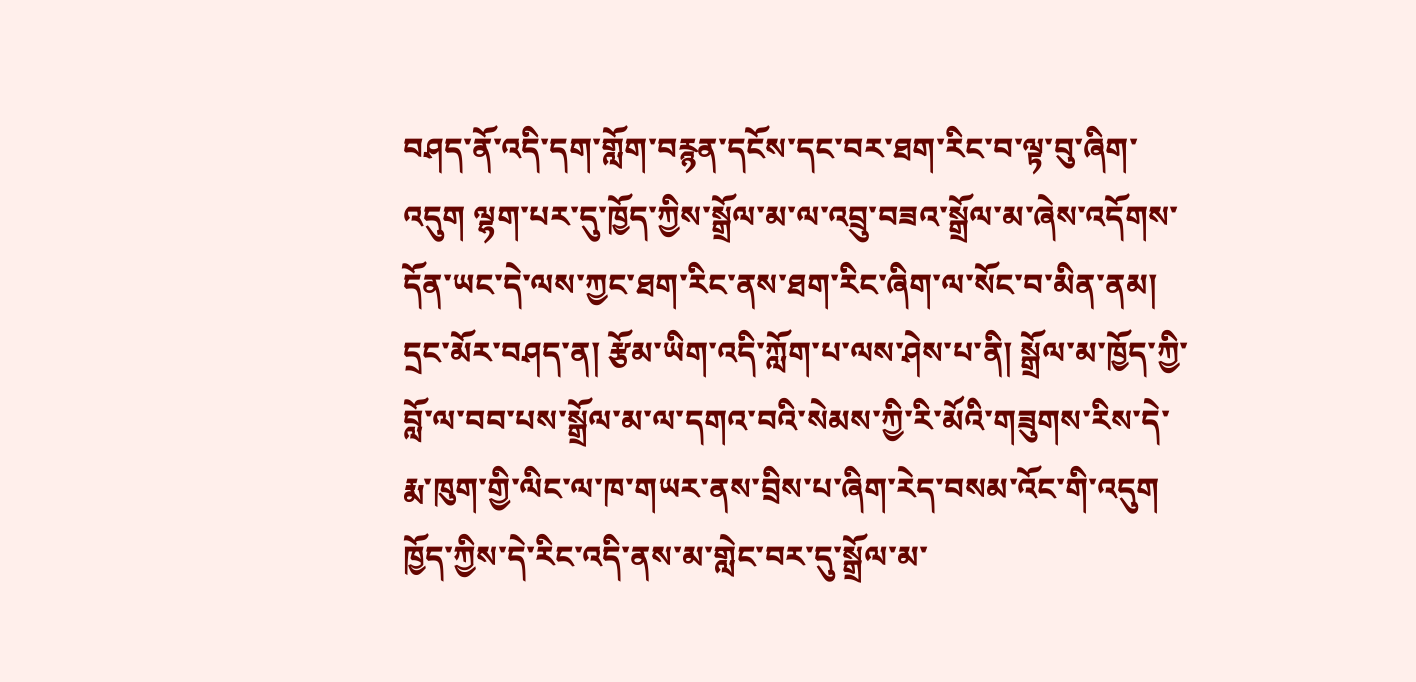བཤད་ནོ་འདི་དག་གློག་བརྙན་དངོས་དང་བར་ཐག་རིང་བ་ལྟ་བུ་ཞིག་འདུག ལྷག་པར་དུ་ཁྱོད་ཀྱིས་སྒྲོལ་མ་ལ་འབྲུ་བཟའ་སྒྲོལ་མ་ཞེས་འདོགས་དོན་ཡང་དེ་ལས་ཀྱང་ཐག་རིང་ནས་ཐག་རིང་ཞིག་ལ་སོང་བ་མིན་ནམ། དྲང་མོར་བཤད་ན། རྩོམ་ཡིག་འདི་ཀློག་པ་ལས་ཤེས་པ་ནི། སྒྲོལ་མ་ཁྱོད་ཀྱི་བློ་ལ་བབ་པས་སྒྲོལ་མ་ལ་དགའ་བའི་སེམས་ཀྱི་རི་མོའི་གཟུགས་རིས་དེ་རྨ་ཁུག་གྱི་ལིང་ལ་ཁ་གཡར་ནས་བྲིས་པ་ཞིག་རེད་བསམ་འོང་གི་འདུག ཁྱོད་ཀྱིས་དེ་རིང་འདི་ནས་མ་གླེང་བར་དུ་སྒྲོལ་མ་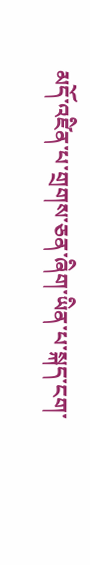མདོ་འཛིན་པ་གྲགས་ཅན་ཞིག་ཡིན་པ་སྐད་ངག་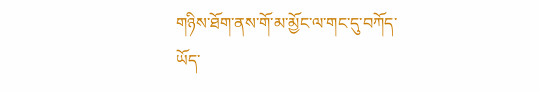གཉིས་ཐོག་ནས་གོ་མ་མྱོང་ལ་གང་དུ་བཀོད་ཡོད་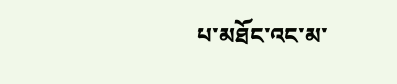པ་མཐོང་འང་མ་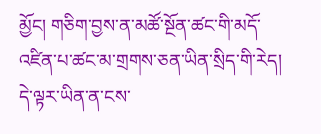མྱོང། གཅིག་བྱས་ན་མཚོ་སྔོན་ཚང་གི་མདོ་འཛིན་པ་ཚང་མ་གྲགས་ཅན་ཡིན་སྲིད་གི་རེད། དེ་ལྟར་ཡིན་ན་ངས་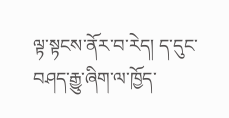ལྟ་སྟངས་ནོར་བ་རེད། ད་དུང་བཤད་རྒྱུ་ཞིག་ལ་ཁྱོད་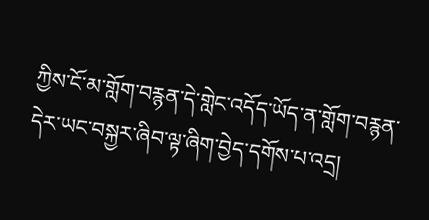ཀྱིས་ངོ་མ་གློག་བརྙན་དེ་གླེང་འདོད་ཡོད་ན་གློག་བརྙན་དེར་ཡང་བསྐྱར་ཞིབ་ལྟ་ཞིག་བྱེད་དགོས་པ་འདྲ།